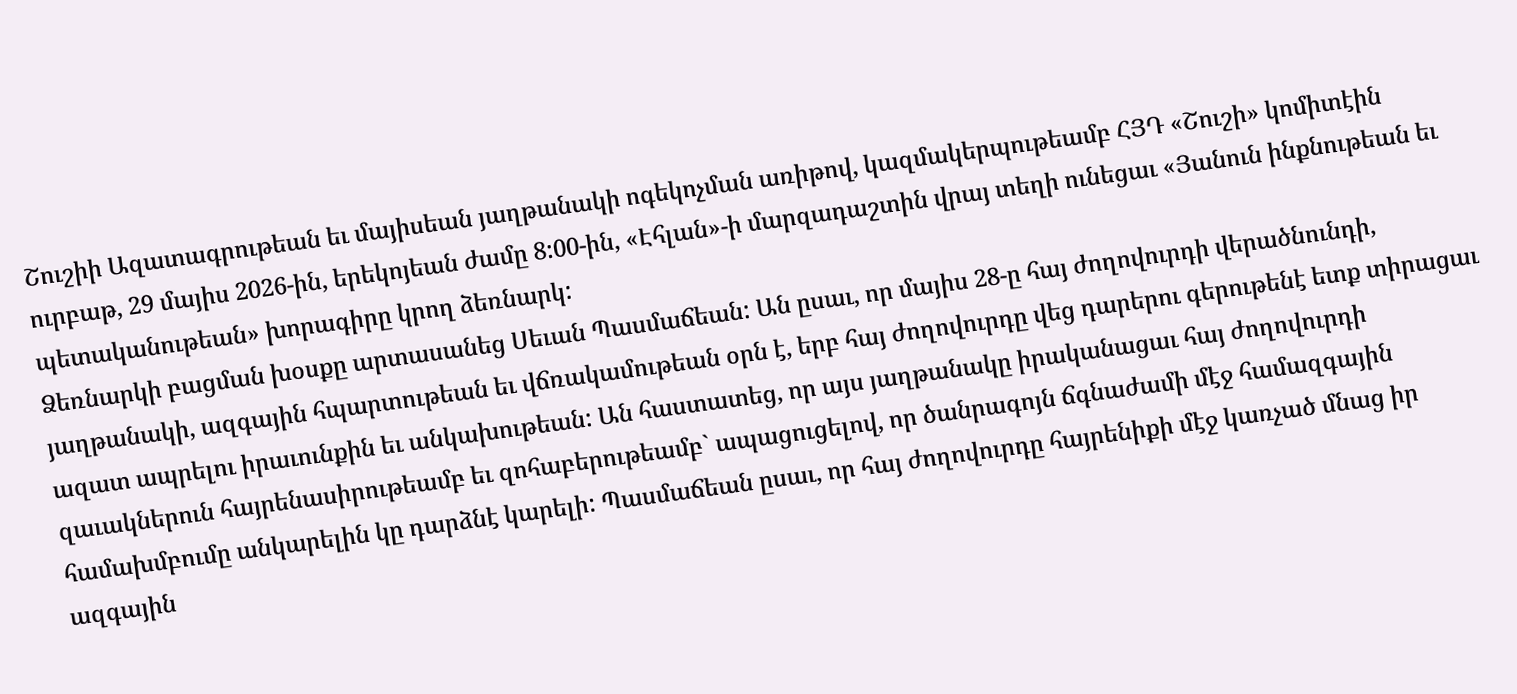Շուշիի Ազատագրութեան եւ մայիսեան յաղթանակի ոգեկոչման առիթով, կազմակերպութեամբ ՀՅԴ «Շուշի» կոմիտէին ուրբաթ, 29 մայիս 2026-ին, երեկոյեան ժամը 8:00-ին, «Էհլան»-ի մարզադաշտին վրայ տեղի ունեցաւ «Յանուն ինքնութեան եւ պետականութեան» խորագիրը կրող ձեռնարկ:
Ձեռնարկի բացման խօսքը արտասանեց Սեւան Պասմաճեան: Ան ըսաւ, որ մայիս 28-ը հայ ժողովուրդի վերածնունդի, յաղթանակի, ազգային հպարտութեան եւ վճռակամութեան օրն է, երբ հայ ժողովուրդը վեց դարերու գերութենէ ետք տիրացաւ ազատ ապրելու իրաւունքին եւ անկախութեան: Ան հաստատեց, որ այս յաղթանակը իրականացաւ հայ ժողովուրդի զաւակներուն հայրենասիրութեամբ եւ զոհաբերութեամբ` ապացուցելով, որ ծանրագոյն ճգնաժամի մէջ համազգային համախմբումը անկարելին կը դարձնէ կարելի: Պասմաճեան ըսաւ, որ հայ ժողովուրդը հայրենիքի մէջ կառչած մնաց իր ազգային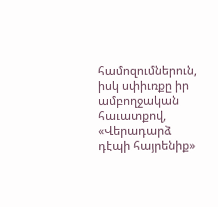համոզումներուն, իսկ սփիւռքը իր ամբողջական հաւատքով, «Վերադարձ դէպի հայրենիք»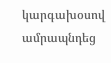կարգախօսով ամրապնդեց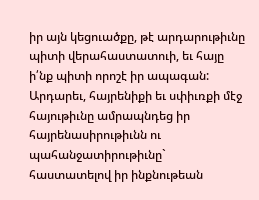իր այն կեցուածքը, թէ արդարութիւնը պիտի վերահաստատուի, եւ հայը ի՛նք պիտի որոշէ իր ապագան: Արդարեւ, հայրենիքի եւ սփիւռքի մէջ հայութիւնը ամրապնդեց իր հայրենասիրութիւնն ու պահանջատիրութիւնը` հաստատելով իր ինքնութեան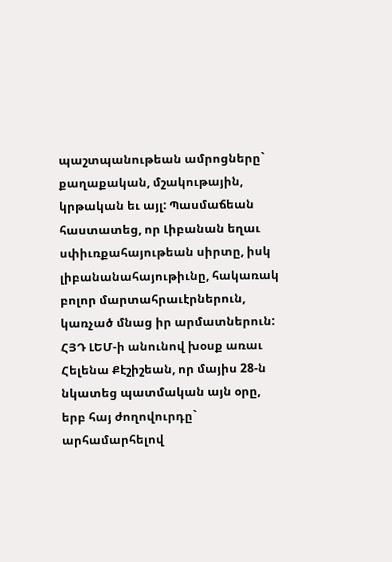պաշտպանութեան ամրոցները` քաղաքական, մշակութային, կրթական եւ այլ: Պասմաճեան հաստատեց, որ Լիբանան եղաւ սփիւռքահայութեան սիրտը, իսկ լիբանանահայութիւնը, հակառակ բոլոր մարտահրաւէրներուն, կառչած մնաց իր արմատներուն:
ՀՅԴ ԼԵՄ-ի անունով խօսք առաւ Հելենա Քէշիշեան, որ մայիս 28-ն նկատեց պատմական այն օրը, երբ հայ ժողովուրդը` արհամարհելով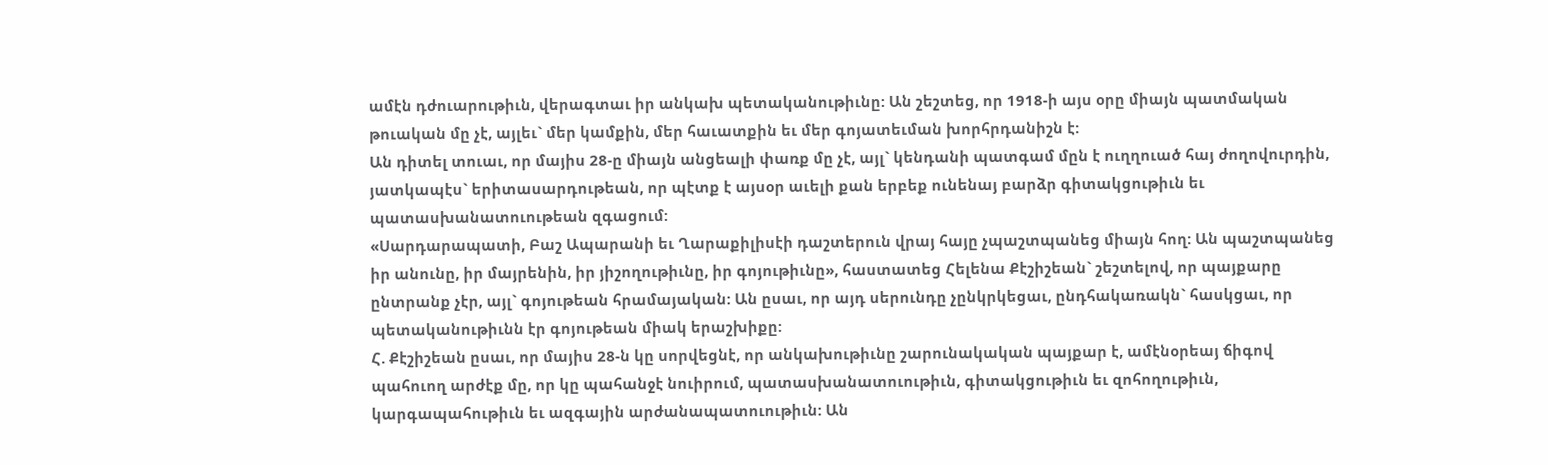ամէն դժուարութիւն, վերագտաւ իր անկախ պետականութիւնը: Ան շեշտեց, որ 1918-ի այս օրը միայն պատմական թուական մը չէ, այլեւ` մեր կամքին, մեր հաւատքին եւ մեր գոյատեւման խորհրդանիշն է:
Ան դիտել տուաւ, որ մայիս 28-ը միայն անցեալի փառք մը չէ, այլ` կենդանի պատգամ մըն է ուղղուած հայ ժողովուրդին, յատկապէս` երիտասարդութեան, որ պէտք է այսօր աւելի քան երբեք ունենայ բարձր գիտակցութիւն եւ պատասխանատուութեան զգացում:
«Սարդարապատի, Բաշ Ապարանի եւ Ղարաքիլիսէի դաշտերուն վրայ հայը չպաշտպանեց միայն հող: Ան պաշտպանեց իր անունը, իր մայրենին, իր յիշողութիւնը, իր գոյութիւնը», հաստատեց Հելենա Քէշիշեան` շեշտելով, որ պայքարը ընտրանք չէր, այլ` գոյութեան հրամայական: Ան ըսաւ, որ այդ սերունդը չընկրկեցաւ, ընդհակառակն` հասկցաւ, որ պետականութիւնն էր գոյութեան միակ երաշխիքը:
Հ. Քէշիշեան ըսաւ, որ մայիս 28-ն կը սորվեցնէ, որ անկախութիւնը շարունակական պայքար է, ամէնօրեայ ճիգով պահուող արժէք մը, որ կը պահանջէ նուիրում, պատասխանատուութիւն, գիտակցութիւն եւ զոհողութիւն, կարգապահութիւն եւ ազգային արժանապատուութիւն: Ան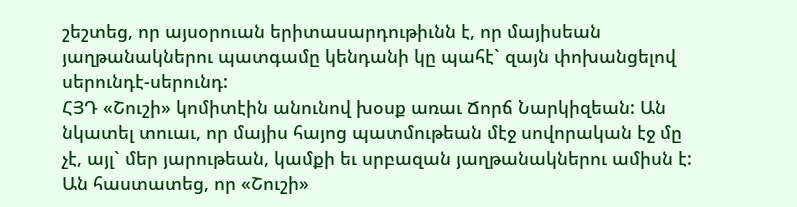շեշտեց, որ այսօրուան երիտասարդութիւնն է, որ մայիսեան յաղթանակներու պատգամը կենդանի կը պահէ` զայն փոխանցելով սերունդէ-սերունդ:
ՀՅԴ «Շուշի» կոմիտէին անունով խօսք առաւ Ճորճ Նարկիզեան: Ան նկատել տուաւ, որ մայիս հայոց պատմութեան մէջ սովորական էջ մը չէ, այլ` մեր յարութեան, կամքի եւ սրբազան յաղթանակներու ամիսն է: Ան հաստատեց, որ «Շուշի»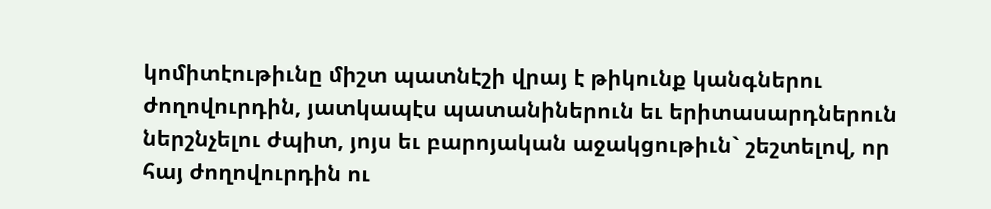կոմիտէութիւնը միշտ պատնէշի վրայ է թիկունք կանգներու ժողովուրդին, յատկապէս պատանիներուն եւ երիտասարդներուն ներշնչելու ժպիտ, յոյս եւ բարոյական աջակցութիւն` շեշտելով, որ հայ ժողովուրդին ու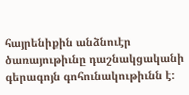հայրենիքին անձնուէր ծառայութիւնը դաշնակցականի գերագոյն գոհունակութիւնն է: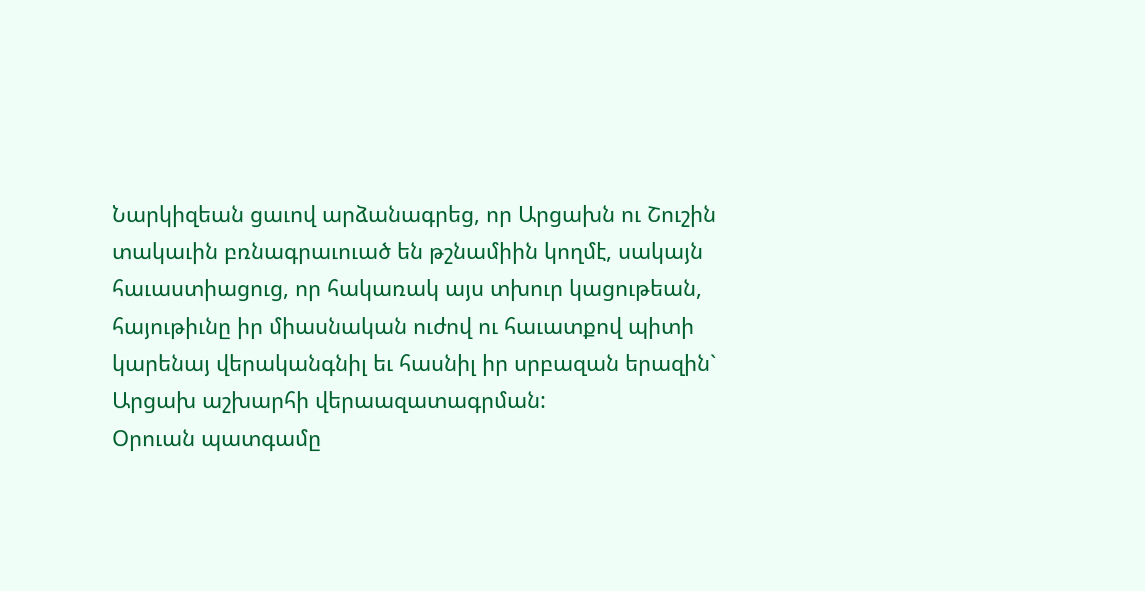Նարկիզեան ցաւով արձանագրեց, որ Արցախն ու Շուշին տակաւին բռնագրաւուած են թշնամիին կողմէ, սակայն հաւաստիացուց, որ հակառակ այս տխուր կացութեան, հայութիւնը իր միասնական ուժով ու հաւատքով պիտի կարենայ վերականգնիլ եւ հասնիլ իր սրբազան երազին` Արցախ աշխարհի վերաազատագրման:
Օրուան պատգամը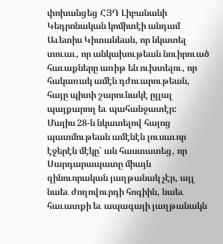փոխանցեց ՀՅԴ Լիբանանի Կեդրոնական կոմիտէի անդամ Աւետիս Կիտանեան, որ նկատել տուաւ, որ անկախութեան նուիրուած հաւաքները առիթ են ուխտելու, որ հակառակ ամէն դժուարութեան, հայը պիտի շարունակէ ըլլալ պայքարող եւ պահանջատէր:
Մայիս 28-ն նկատելով հայոց պատմութեան ամէնէն լուսաւոր էջերէն մէկը` ան հաստատեց, որ Սարդարապատը միայն զինուորական յաղթանակ չէր, այլ նաեւ ժողովուրդի հոգիին, նաեւ հաւատքի եւ ապագայի յաղթանակն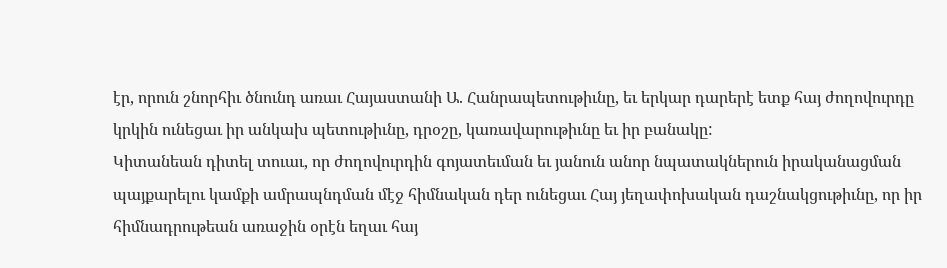էր, որուն շնորհիւ ծնունդ առաւ Հայաստանի Ա. Հանրապետութիւնը, եւ երկար դարերէ ետք հայ ժողովուրդը կրկին ունեցաւ իր անկախ պետութիւնը, դրօշը, կառավարութիւնը եւ իր բանակը:
Կիտանեան դիտել տուաւ, որ ժողովուրդին գոյատեւման եւ յանուն անոր նպատակներուն իրականացման պայքարելու կամքի ամրապնդման մէջ հիմնական դեր ունեցաւ Հայ յեղափոխական դաշնակցութիւնը, որ իր հիմնադրութեան առաջին օրէն եղաւ հայ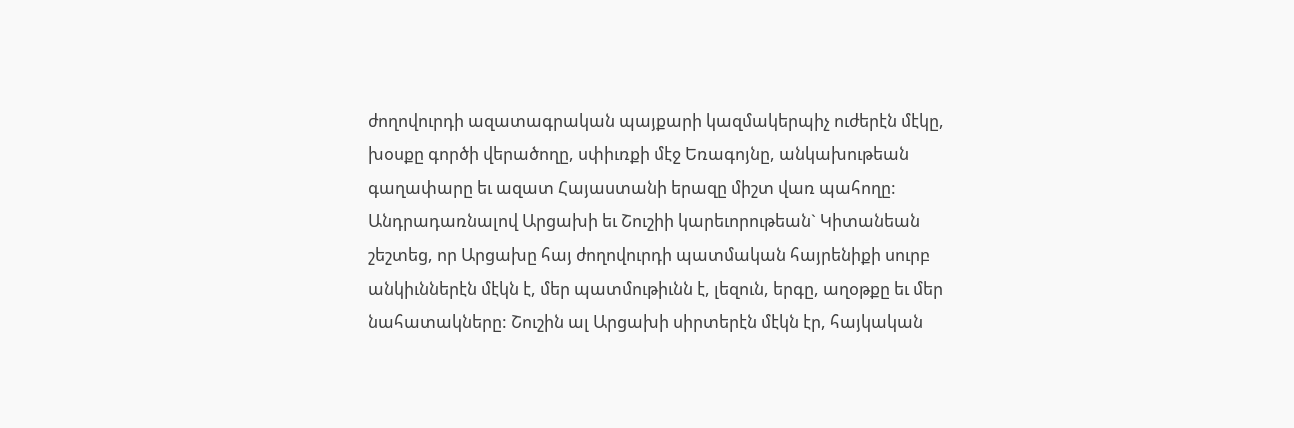ժողովուրդի ազատագրական պայքարի կազմակերպիչ ուժերէն մէկը, խօսքը գործի վերածողը, սփիւռքի մէջ Եռագոյնը, անկախութեան գաղափարը եւ ազատ Հայաստանի երազը միշտ վառ պահողը:
Անդրադառնալով Արցախի եւ Շուշիի կարեւորութեան` Կիտանեան շեշտեց, որ Արցախը հայ ժողովուրդի պատմական հայրենիքի սուրբ անկիւններէն մէկն է, մեր պատմութիւնն է, լեզուն, երգը, աղօթքը եւ մեր նահատակները: Շուշին ալ Արցախի սիրտերէն մէկն էր, հայկական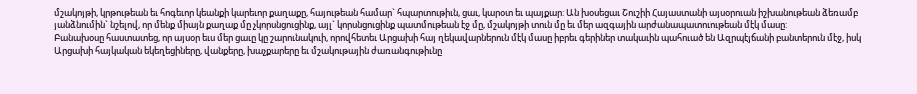մշակոյթի, կրթութեան եւ հոգեւոր կեանքի կարեւոր քաղաքը, հայութեան համար` հպարտութիւն, ցաւ, կարօտ եւ պայքար: Ան խօսեցաւ Շուշիի Հայաստանի այսօրուան իշխանութեան ձեռամբ յանձնումին` նշելով, որ մենք միայն քաղաք մը չկորսնցուցինք, այլ` կորսնցուցինք պատմութեան էջ մը, մշակոյթի տուն մը եւ մեր ազգային արժանապատուութեան մէկ մասը:
Բանախօսը հաստատեց, որ այսօր եւս մեր ցաւը կը շարունակուի, որովհետեւ Արցախի հայ ղեկավարներուն մէկ մասը իբրեւ գերիներ տակաւին պահուած են Ազրպէյճանի բանտերուն մէջ, իսկ Արցախի հայկական եկեղեցիները, վանքերը, խաչքարերը եւ մշակութային ժառանգութիւնը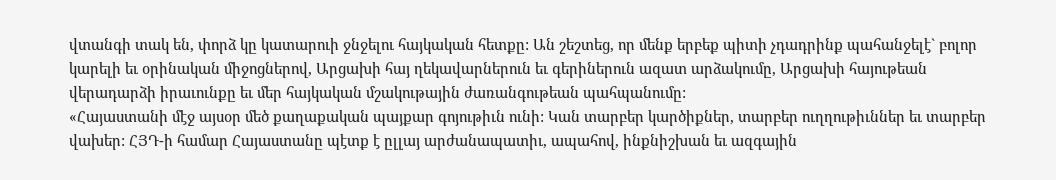վտանգի տակ են, փորձ կը կատարուի ջնջելու հայկական հետքը: Ան շեշտեց, որ մենք երբեք պիտի չդադրինք պահանջելէ` բոլոր կարելի եւ օրինական միջոցներով, Արցախի հայ ղեկավարներուն եւ գերիներուն ազատ արձակումը, Արցախի հայութեան վերադարձի իրաւունքը եւ մեր հայկական մշակութային ժառանգութեան պահպանումը:
«Հայաստանի մէջ այսօր մեծ քաղաքական պայքար գոյութիւն ունի: Կան տարբեր կարծիքներ, տարբեր ուղղութիւններ եւ տարբեր վախեր: ՀՅԴ-ի համար Հայաստանը պէտք է ըլլայ արժանապատիւ, ապահով, ինքնիշխան եւ ազգային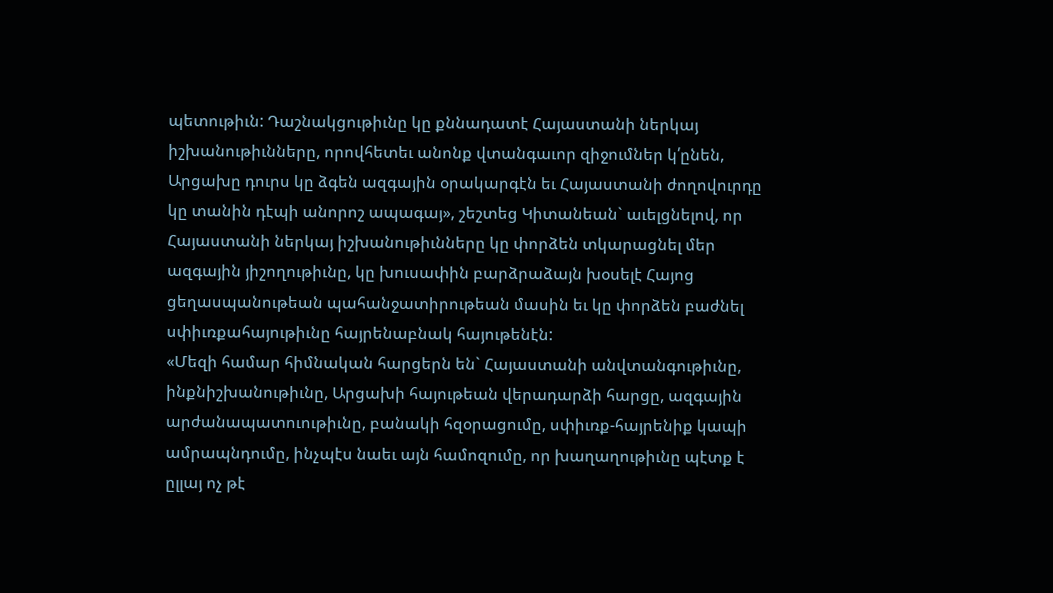պետութիւն: Դաշնակցութիւնը կը քննադատէ Հայաստանի ներկայ իշխանութիւնները, որովհետեւ անոնք վտանգաւոր զիջումներ կ՛ընեն, Արցախը դուրս կը ձգեն ազգային օրակարգէն եւ Հայաստանի ժողովուրդը կը տանին դէպի անորոշ ապագայ», շեշտեց Կիտանեան` աւելցնելով, որ Հայաստանի ներկայ իշխանութիւնները կը փորձեն տկարացնել մեր ազգային յիշողութիւնը, կը խուսափին բարձրաձայն խօսելէ Հայոց ցեղասպանութեան պահանջատիրութեան մասին եւ կը փորձեն բաժնել սփիւռքահայութիւնը հայրենաբնակ հայութենէն:
«Մեզի համար հիմնական հարցերն են` Հայաստանի անվտանգութիւնը, ինքնիշխանութիւնը, Արցախի հայութեան վերադարձի հարցը, ազգային արժանապատուութիւնը, բանակի հզօրացումը, սփիւռք-հայրենիք կապի ամրապնդումը, ինչպէս նաեւ այն համոզումը, որ խաղաղութիւնը պէտք է ըլլայ ոչ թէ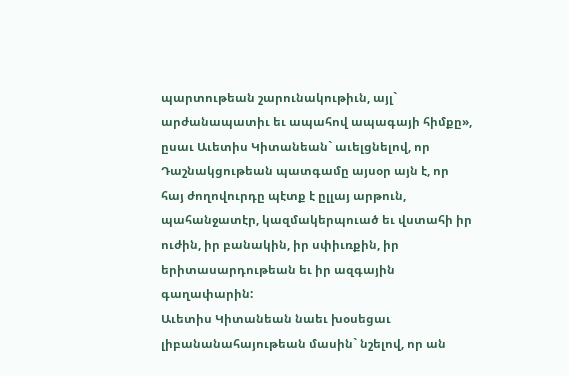պարտութեան շարունակութիւն, այլ` արժանապատիւ եւ ապահով ապագայի հիմքը», ըսաւ Աւետիս Կիտանեան` աւելցնելով, որ Դաշնակցութեան պատգամը այսօր այն է, որ հայ ժողովուրդը պէտք է ըլլայ արթուն, պահանջատէր, կազմակերպուած եւ վստահի իր ուժին, իր բանակին, իր սփիւռքին, իր երիտասարդութեան եւ իր ազգային գաղափարին:
Աւետիս Կիտանեան նաեւ խօսեցաւ լիբանանահայութեան մասին` նշելով, որ ան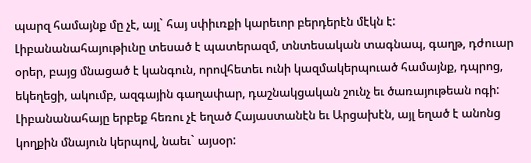պարզ համայնք մը չէ, այլ` հայ սփիւռքի կարեւոր բերդերէն մէկն է: Լիբանանահայութիւնը տեսած է պատերազմ, տնտեսական տագնապ, գաղթ, դժուար օրեր, բայց մնացած է կանգուն, որովհետեւ ունի կազմակերպուած համայնք, դպրոց, եկեղեցի, ակումբ, ազգային գաղափար, դաշնակցական շունչ եւ ծառայութեան ոգի: Լիբանանահայը երբեք հեռու չէ եղած Հայաստանէն եւ Արցախէն, այլ եղած է անոնց կողքին մնայուն կերպով, նաեւ` այսօր: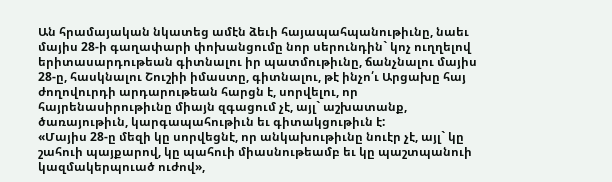Ան հրամայական նկատեց ամէն ձեւի հայապահպանութիւնը, նաեւ մայիս 28-ի գաղափարի փոխանցումը նոր սերունդին` կոչ ուղղելով երիտասարդութեան գիտնալու իր պատմութիւնը, ճանչնալու մայիս 28-ը, հասկնալու Շուշիի իմաստը, գիտնալու, թէ ինչո՛ւ Արցախը հայ ժողովուրդի արդարութեան հարցն է, սորվելու, որ հայրենասիրութիւնը միայն զգացում չէ, այլ` աշխատանք, ծառայութիւն, կարգապահութիւն եւ գիտակցութիւն է:
«Մայիս 28-ը մեզի կը սորվեցնէ, որ անկախութիւնը նուէր չէ, այլ` կը շահուի պայքարով, կը պահուի միասնութեամբ եւ կը պաշտպանուի կազմակերպուած ուժով»,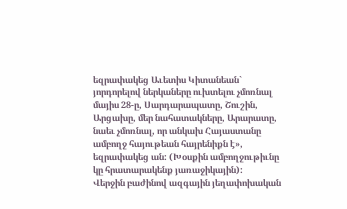եզրափակեց Աւետիս Կիտանեան` յորդորելով ներկաները ուխտելու չմոռնալ մայիս 28-ը, Սարդարապատը, Շուշին, Արցախը, մեր նահատակները, Արարատը, նաեւ չմոռնալ, որ անկախ Հայաստանը ամբողջ հայութեան հայրենիքն է», եզրափակեց ան: (Խօսքին ամբողջութիւնը կը հրատարակենք յառաջիկային):
Վերջին բաժինով ազգային յեղափոխական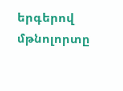երգերով մթնոլորտը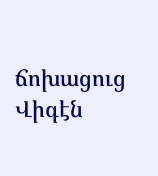ճոխացուց Վիգէն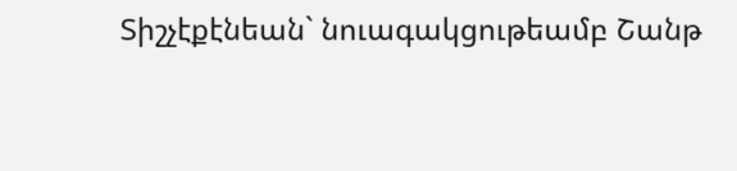Տիշչէքէնեան` նուագակցութեամբ Շանթ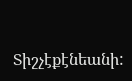Տիշչէքէնեանի: